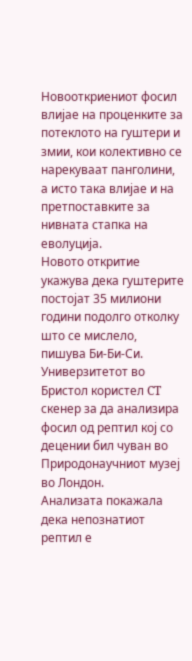Новооткриениот фосил влијае на проценките за потеклото на гуштери и змии, кои колективно се нарекуваат панголини, а исто така влијае и на претпоставките за нивната стапка на еволуција.
Новото откритие укажува дека гуштерите постојат 35 милиони години подолго отколку што се мислело, пишува Би-Би-Си.
Универзитетот во Бристол користел CT скенер за да анализира фосил од рептил кој со децении бил чуван во Природонаучниот музеј во Лондон.
Анализата покажала дека непознатиот рептил е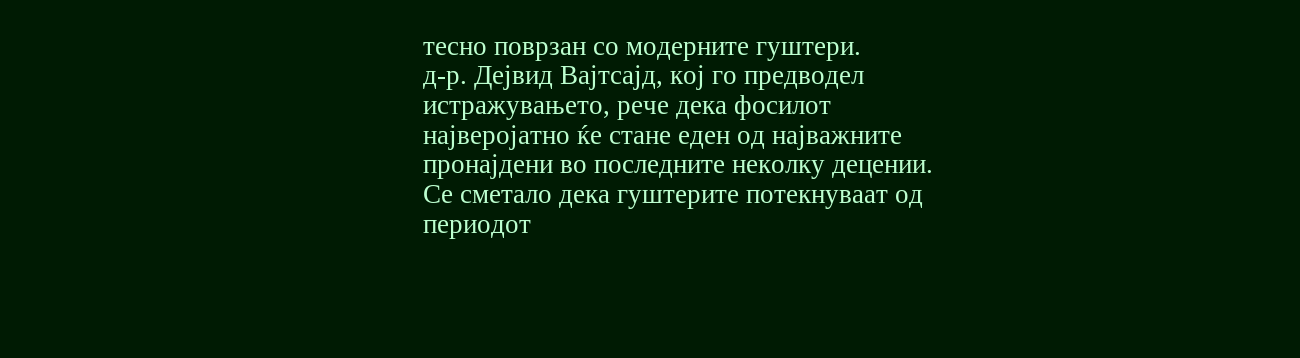тесно поврзан со модерните гуштери.
д-р. Дејвид Вајтсајд, кој го предводел истражувањето, рече дека фосилот најверојатно ќе стане еден од најважните пронајдени во последните неколку децении.
Се сметало дека гуштерите потекнуваат од периодот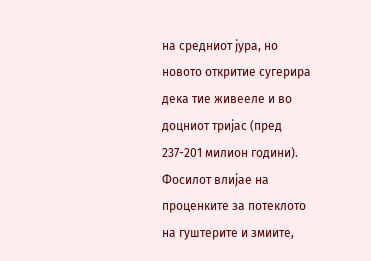на средниот јура, но новото откритие сугерира дека тие живееле и во доцниот тријас (пред 237-201 милион години).
Фосилот влијае на проценките за потеклото на гуштерите и змиите,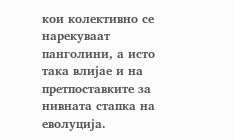кои колективно се нарекуваат панголини, а исто така влијае и на претпоставките за нивната стапка на еволуција.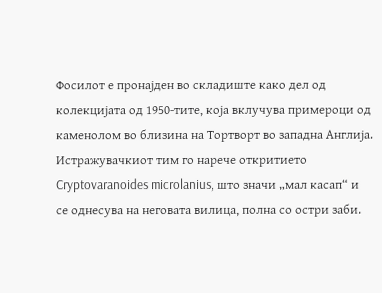Фосилот е пронајден во складиште како дел од колекцијата од 1950-тите, која вклучува примероци од каменолом во близина на Тортворт во западна Англија.
Истражувачкиот тим го нарече откритието Cryptovaranoides microlanius, што значи „мал касап“ и се однесува на неговата вилица, полна со остри заби.